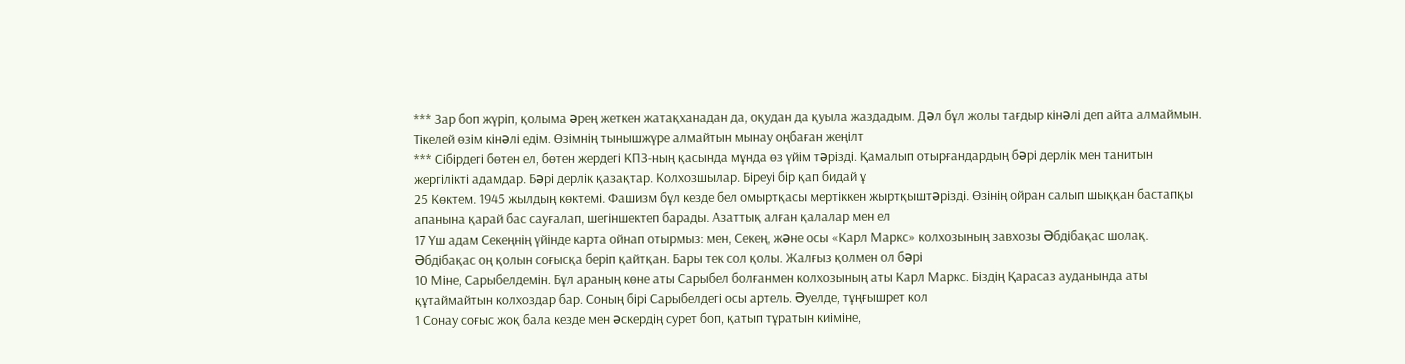*** Зар боп жүріп, қолыма əрең жеткен жатақханадан да, оқудан да қуыла жаздадым. Дəл бұл жолы тағдыр кінəлі деп айта алмаймын. Тікелей өзім кінəлі едім. Өзімнің тынышжүре алмайтын мынау оңбаған жеңілт
*** Сібірдегі бөтен ел, бөтен жердегі КПЗ-ның қасында мұнда өз үйім тəрізді. Қамалып отырғандардың бəрі дерлік мен танитын жергілікті адамдар. Бəрі дерлік қазақтар. Колхозшылар. Біреуі бір қап бидай ұ
25 Көктем. 1945 жылдың көктемі. Фашизм бұл кезде бел омыртқасы мертіккен жыртқыштəрізді. Өзінің ойран салып шыққан бастапқы апанына қарай бас сауғалап, шегіншектеп барады. Азаттық алған қалалар мен ел
17 Үш адам Секеңнің үйінде карта ойнап отырмыз: мен, Секең, жəне осы «Карл Маркс» колхозының завхозы Əбдібақас шолақ. Əбдібақас оң қолын соғысқа беріп қайтқан. Бары тек сол қолы. Жалғыз қолмен ол бəрі
10 Міне, Сарыбелдемін. Бұл араның көне аты Сарыбел болғанмен колхозының аты Карл Маркс. Біздің Қарасаз ауданында аты құтаймайтын колхоздар бар. Соның бірі Сарыбелдегі осы артель. Əуелде, тұңғышрет кол
1 Сонау соғыс жоқ бала кезде мен əскердің сурет боп, қатып тұратын киіміне,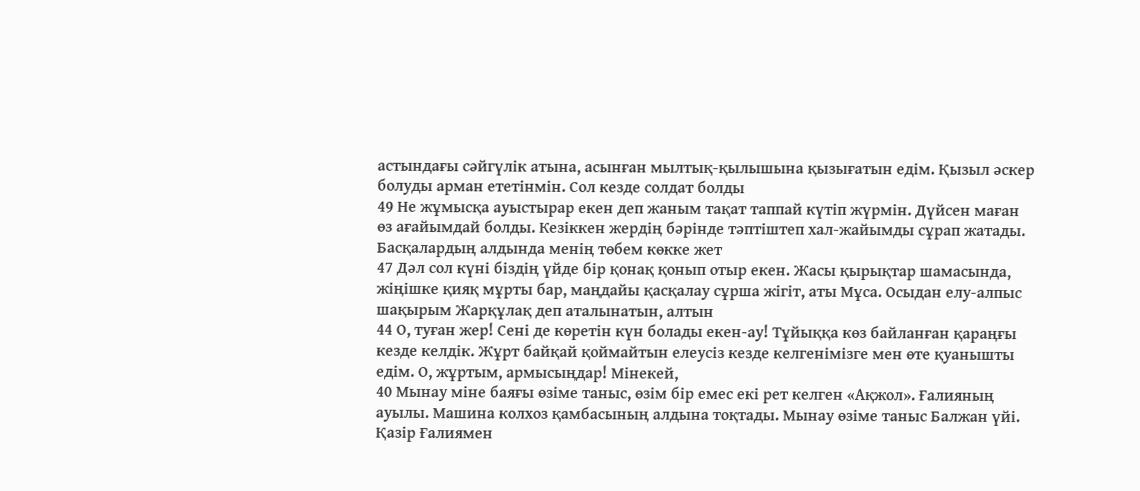астындағы сəйгүлік атына, асынған мылтық-қылышына қызығатын едім. Қызыл əскер болуды арман ететінмін. Сол кезде солдат болды
49 Не жұмысқа ауыстырар екен деп жаным тақат таппай күтіп жүрмін. Дүйсен маған өз ағайымдай болды. Кезіккен жердің бəрінде тəптіштеп хал-жайымды сұрап жатады. Басқалардың алдында менің төбем көкке жет
47 Дəл сол күні біздің үйде бір қонақ қонып отыр екен. Жасы қырықтар шамасында, жіңішке қияқ мұрты бар, маңдайы қасқалау сұрша жігіт, аты Мұса. Осыдан елу-алпыс шақырым Жарқұлақ деп аталынатын, алтын
44 О, туған жер! Сені де көретін күн болады екен-ау! Тұйыққа көз байланған қараңғы кезде келдік. Жұрт байқай қоймайтын елеусіз кезде келгенімізге мен өте қуанышты едім. О, жұртым, армысыңдар! Мінекей,
40 Мынау міне баяғы өзіме таныс, өзім бір емес екі рет келген «Ақжол». Ғалияның ауылы. Машина колхоз қамбасының алдына тоқтады. Мынау өзіме таныс Балжан үйі. Қазір Ғалиямен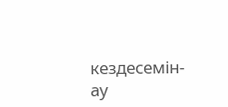кездесемін-ау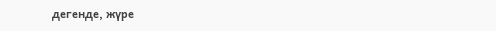дегенде, жүре